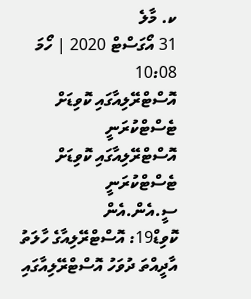ކ. މާލެ
31 އޯގަސްޓް 2020 | ހޯމަ 10:08
އޮސްޓްރޭލިއާގައި ކޮވިޑަށް ޓެސްޓްކުރަނީ
އޮސްޓްރޭލިއާގައި ކޮވިޑަށް ޓެސްޓްކުރަނީ
ސީ.އެން.އެން
ކޮވިޑް19: އޮސްޓްރޭލިއާގެ ހާލަތު
އާދީއްތަ ދުވަހު އޮސްޓްރޭލިއާގައި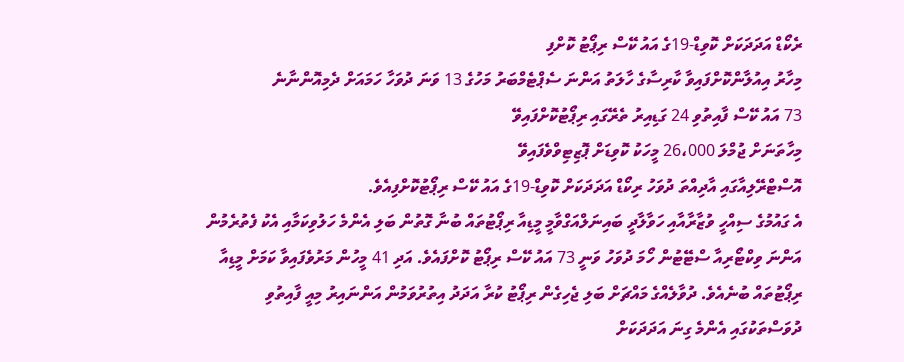ރެކޯޑް އަދަދަކަށް ކޮވިޑް-19ގެ އައު ކޭސް ރިޕޯޓު ކޮށްފި
މިހާރު އިއުލާންކޮށްފައިވާ ކާރިސާގެ ހާލަތު އަންނަ ސެޕްޓެމްބަރު މަހުގެ 13 ވަނަ ދުވަހާ ހަމައަށް ދެމިއޮންނާނެ
73 އައު ކޭސް ފާއިތުވި 24 ގަޑިއިރު ތެރޭގައި ރިޕޯޓުކޮށްފައިވޭ
މިހާތަނަށް ޖުމްލަ 26،000 މީހަކު ކޮވިޑަށް ޕޮޒިޓިވްވެފައިވޭ
އޮސްޓްރޭލިއާގައި އާދިއްތަ ދުވަހު ރިކޯޑް އަދަދަކަށް ކޮވިޑް-19ގެ އައު ކޭސް ރިޕޯޓުކޮށްފިއެވެ.
އެ ގައުމުގެ ސިއްހީ ވުޒާރާއާއި ހަވާލާދީ ބައިނަލްއަގްވާމީ މީޑިއާ ރިޕޯޓުތައް ބުނާ ގޮތުން ބަލި އެންމެ ހަލުވިކަމާއި އެކު ފެތުރެމުން އަންނަ ވިކްޓޯރިއާ ސްޓޭޓުން ހޯމަ ދުވަހު ވަނީ 73 އައު ކޭސް ރިޕޯޓު ކޮށްފައެވެ. އަދި 41 މީހުން މަރުވެފައިވާ ކަމަށް މީޑިއާ ރިޕޯޓުތައް ބުނެއެވެ. ދުވާލެއްގެ މައްޗަށް ބަލި ޖެހިގެން ރިޕޯޓު ކުރާ އަދަދު އިތުރުވަމުން އަންނައިރު މިއީ ފާއިތުވި ދުވަސްތަކުގައި އެންމެ ގިނަ އަދަދަކަށް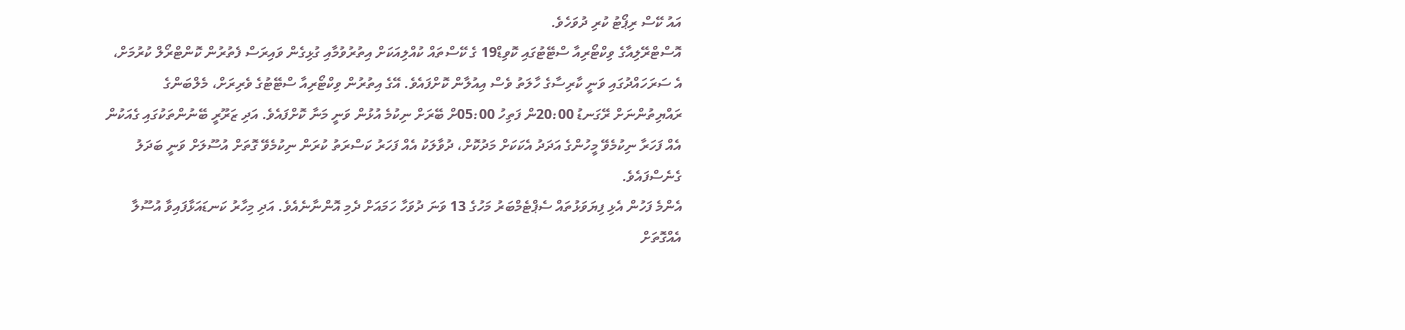އައު ކޭސް ރިޕޯޓު ކުރި ދުވަހެވެ.
އޮސްޓްރޭލިއާގެ ވިކްޓޯރިއާ ސްޓޭޓުގައި ކޮވިޑް19 ގެ ކޭސްތައް ކުއްލިއަކަށް އިތުރުވުމާއި ގުޅިގެން ވައިރަސް ފެތުރުން ކޮންޓްރޯލް ކުރުމަށް، އެ ސަރަހައްދުގައި ވަނީ ކާރިސާގެ ހާލަތު ވެސް އިއުލާން ކޮށްފައެވެ. އޭގެ އިތުރުން ވިކްޓޯރިއާ ސްޓޭޓުގެ ވެރިރަށް، މެލްބަންގެ ރައްޔިތުންނަށް ރޭގަނޑު 20:00ން ފަތިހު 05:00ށް ބޭރަށް ނިކުމެ އުޅުން ވަނީ މަނާ ކޮށްފައެވެ. އަދި ޒަރޫރީ ބޭނުންތަކުގައި ގެއަކުން އެއް ފަހަރާ ނިކުމެވޭ މީހުންގެ އަދަދު އެކަކަށް މަދުކޮށް، ދުވާލަކު އެއް ފަހަރު ކަސްރަތު ކުރަން ނިކުމެވޭ ގޮތަށް އުސޫލަށް ވަނީ ބަދަލު ގެނެސްފައެވެ.
އެންމެ ފަހުން އެޅި ފިޔަވަޅުތައް ސެޕްޓެމްބަރު މަހުގެ 13 ވަނަ ދުވަހާ ހަމައަށް ދެމި އޮންނާނެއެވެ. އަދި މިހާރު ކަނޑައަޅާފައިވާ އުސޫލާ އެއްގޮތަށް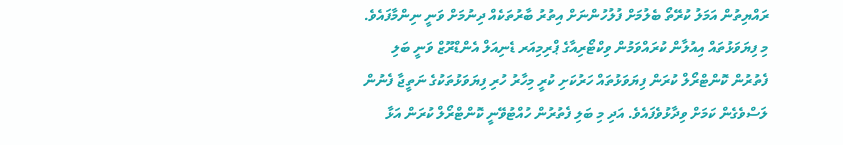ރައްޔިތުން އަމަލު ކުރޭތޯ ބެލުމަށް ފުލުހުންނަށް އިތުރު ބާރުތަކެއް ދިނުމަށް ވަނީ ނިންމާފައެވެ.
މި ފިޔަވަޅުތައް އިއުލާން ކުރައްވަމުން ވިކްޓޯރިއާގެ ޕްރިމިއަރ ޑެނިއަލް އެންޑްރޫޒް ވަނީ ބަލި ފެތުރުން ކޮންޓްރޯލް ކުރަން ފިޔަވަޅުތައް ހަރުކަށި ކުރީ މިހާރު ހުރި ފިޔަވަޅުތަކުގެ ނަތީޖާ ފެނުން ލަސްވެގެން ކަމަށް ވިދާޅުވެފައެވެ. އަދި މި ބަލި ފެތުރުން ހުއްޓުވޭނީ ކޮންޓްރޯލް ކުރަން އަޅާ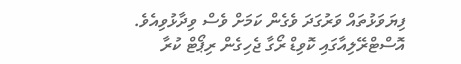ފިޔަވަޅުތައް ވަރުގަދަ ވެގެން ކަމަށް ވެސް ވިދާޅުވިއެވެ.
އޮސްޓްރޭލިއާގައި ކޮވިޑް ރޯގާ ޖެހިގެން ރިޕޯޓް ކުރާ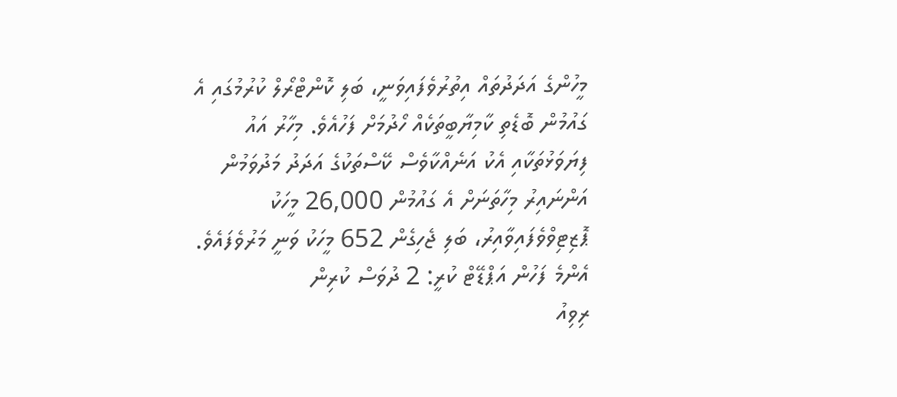މީހުންގެ އަދަދުތައް އިތުރުވެފައިވަނީ، ބަލި ކޮންޓްރޯލް ކުރުމުގައި އެ ގައުމުން ބޮޑެތި ކާމިޔާބީތަކެއް ހޯދުމަށް ފަހުއެވެ. މިހާރު އައު ފިޔަވަޅުތަކާއި އެކު އަނެއްކާވެސް ކޭސްތަކުގެ އަދަދު މަދުވަމުން އަންނައިރު މިހާތަނަށް އެ ގައުމުން 26,000 މީހަކު ޕޮޒިޓިވްވެފައިވާއިރު، ބަލި ޖެހިގެން 652 މީހަކު ވަނީ މަރުވެފައެވެ.
އެންމެ ފަހުން އަޕްޑޭޓް ކުރީ: 2 ދުވަސް ކުރިން
ރިވިއު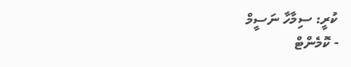ކުރީ: ސިމާހާ ނަސީމް
- ކޮމެންޓް